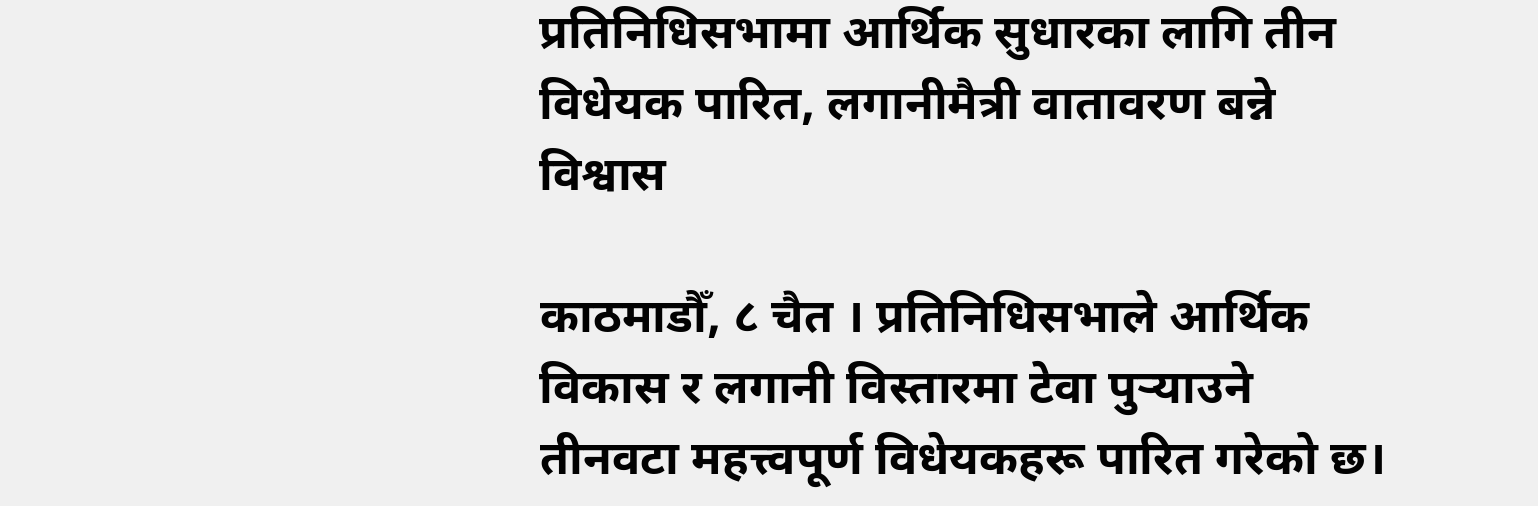प्रतिनिधिसभामा आर्थिक सुधारका लागि तीन विधेयक पारित, लगानीमैत्री वातावरण बन्ने विश्वास

काठमाडौँ, ८ चैत । प्रतिनिधिसभाले आर्थिक विकास र लगानी विस्तारमा टेवा पुर्‍याउने तीनवटा महत्त्वपूर्ण विधेयकहरू पारित गरेको छ।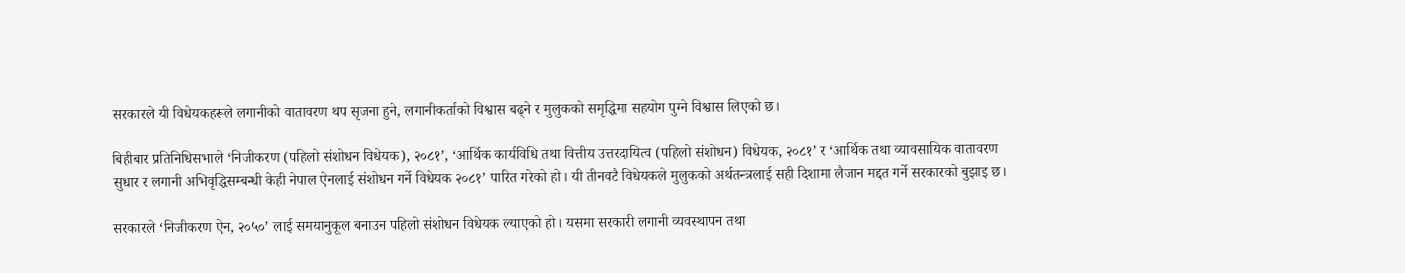सरकारले यी विधेयकहरूले लगानीको वातावरण थप सृजना हुने, लगानीकर्ताको विश्वास बढ्ने र मुलुकको समृद्धिमा सहयोग पुग्ने विश्वास लिएको छ।

बिहीबार प्रतिनिधिसभाले ‘निजीकरण (पहिलो संशोधन विधेयक), २०८१’, ‘आर्थिक कार्यविधि तथा वित्तीय उत्तरदायित्व (पहिलो संशोधन) विधेयक, २०८१’ र ‘आर्थिक तथा व्यावसायिक वातावरण सुधार र लगानी अभिवृद्धिसम्बन्धी केही नेपाल ऐनलाई संशोधन गर्ने विधेयक २०८१’ पारित गरेको हो। यी तीनवटै विधेयकले मुलुकको अर्थतन्त्रलाई सही दिशामा लैजान मद्दत गर्ने सरकारको बुझाइ छ।

सरकारले ‘निजीकरण ऐन, २०५०’ लाई समयानुकूल बनाउन पहिलो संशोधन विधेयक ल्याएको हो। यसमा सरकारी लगानी व्यवस्थापन तथा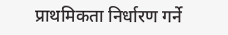प्राथमिकता निर्धारण गर्ने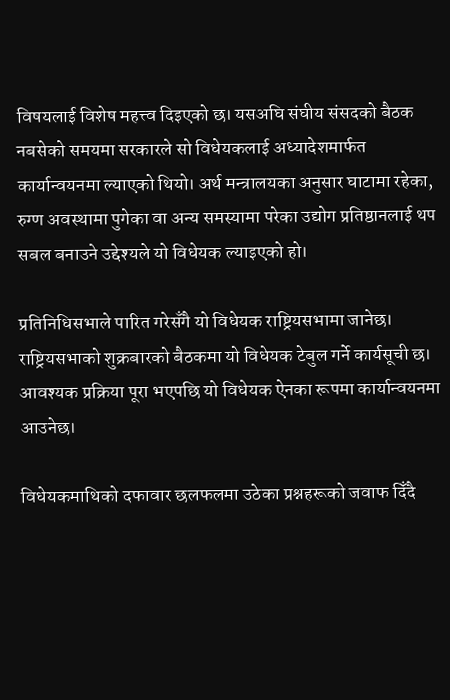विषयलाई विशेष महत्त्व दिइएको छ। यसअघि संघीय संसदको बैठक नबसेको समयमा सरकारले सो विधेयकलाई अध्यादेशमार्फत कार्यान्वयनमा ल्याएको थियो। अर्थ मन्त्रालयका अनुसार घाटामा रहेका, रुग्ण अवस्थामा पुगेका वा अन्य समस्यामा परेका उद्योग प्रतिष्ठानलाई थप सबल बनाउने उद्देश्यले यो विधेयक ल्याइएको हो।

प्रतिनिधिसभाले पारित गरेसँगै यो विधेयक राष्ट्रियसभामा जानेछ। राष्ट्रियसभाको शुक्रबारको बैठकमा यो विधेयक टेबुल गर्ने कार्यसूची छ। आवश्यक प्रक्रिया पूरा भएपछि यो विधेयक ऐनका रूपमा कार्यान्वयनमा आउनेछ।

विधेयकमाथिको दफावार छलफलमा उठेका प्रश्नहरूको जवाफ दिँदै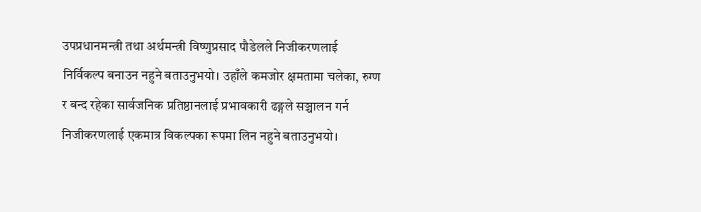उपप्रधानमन्त्री तथा अर्थमन्त्री विष्णुप्रसाद पौडेलले निजीकरणलाई निर्विकल्प बनाउन नहुने बताउनुभयो। उहाँले कमजोर क्षमतामा चलेका, रुग्ण र बन्द रहेका सार्वजनिक प्रतिष्ठानलाई प्रभावकारी ढङ्गले सञ्चालन गर्न निजीकरणलाई एकमात्र विकल्पका रूपमा लिन नहुने बताउनुभयो।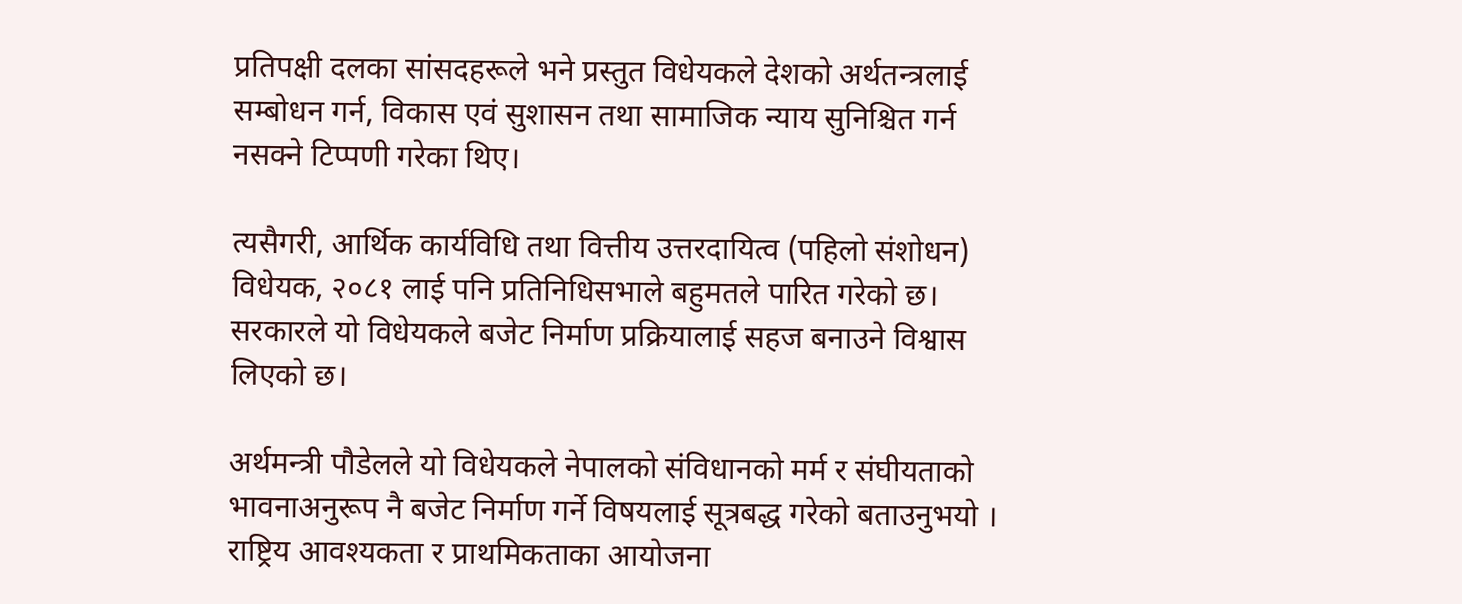प्रतिपक्षी दलका सांसदहरूले भने प्रस्तुत विधेयकले देशको अर्थतन्त्रलाई सम्बोधन गर्न, विकास एवं सुशासन तथा सामाजिक न्याय सुनिश्चित गर्न नसक्ने टिप्पणी गरेका थिए।

त्यसैगरी, आर्थिक कार्यविधि तथा वित्तीय उत्तरदायित्व (पहिलो संशोधन) विधेयक, २०८१ लाई पनि प्रतिनिधिसभाले बहुमतले पारित गरेको छ। सरकारले यो विधेयकले बजेट निर्माण प्रक्रियालाई सहज बनाउने विश्वास लिएको छ।

अर्थमन्त्री पौडेलले यो विधेयकले नेपालको संविधानको मर्म र संघीयताको भावनाअनुरूप नै बजेट निर्माण गर्ने विषयलाई सूत्रबद्ध गरेको बताउनुभयो । राष्ट्रिय आवश्यकता र प्राथमिकताका आयोजना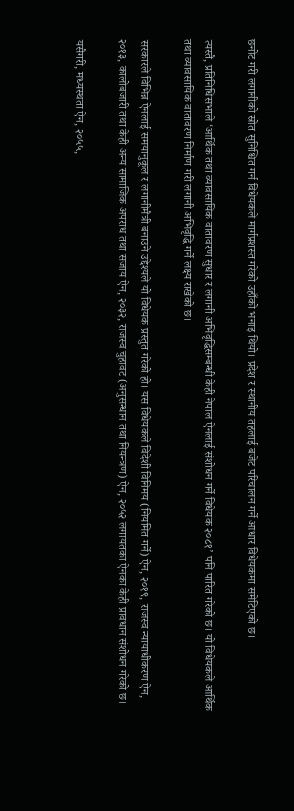छनोट गरी लगानीको स्रोत सुनिश्चित गर्न विधेयकले मार्गप्रशस्त गरेको उहाँको भनाइ थियो। प्रदेश र स्थानीय तहलाई बजेट परिचालन गर्ने आधार विधेयकमा समेटिएको छ।

त्यस्तै, प्रतिनिधिसभाले ‘आर्थिक तथा व्यावसायिक वातावरण सुधार र लगानी अभिवृद्धिसम्बन्धी केही नेपाल ऐनलाई संशोधन गर्ने विधेयक २०८१’ पनि पारित गरेको छ। यो विधेयकले आर्थिक तथा व्यावसायिक वातावरण निर्माण गरी लगानी अभिवृद्धि गर्ने लक्ष्य राखेको छ।

सरकारले विभिन्न ऐनलाई समयानुकूल र लगानीमैत्री बनाउने उद्देश्यले यो विधेयक प्रस्तुत गरेको हो। यस विधेयकले विदेशी विनिमय (नियमित गर्ने) ऐन, २०१९, राजस्व न्यायाधीकरण ऐन, २०१३, कालोबजारी तथा केही अन्य सामाजिक अपराध तथा सजाय ऐन, २०३२, राजस्व चुहावट (अनुसन्धान तथा नियन्त्रण) ऐन, २०५२ लगायतका ऐनका केही प्रावधान संशोधन गरेको छ।

यसैगरी, मध्यस्थता ऐन, २०५५,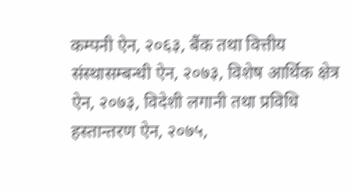कम्पनी ऐन, २०६३, बैंक तथा वित्तीय संस्थासम्बन्धी ऐन, २०७३, विशेष आर्थिक क्षेत्र ऐन, २०७३, विदेशी लगानी तथा प्रविधि हस्तान्तरण ऐन, २०७५,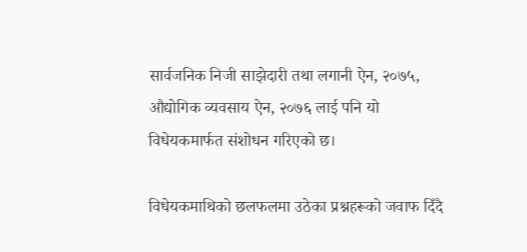सार्वजनिक निजी साझेदारी तथा लगानी ऐन, २०७५, औद्योगिक व्यवसाय ऐन, २०७६ लाई पनि यो विधेयकमार्फत संशोधन गरिएको छ।

विधेयकमाथिको छलफलमा उठेका प्रश्नहरूको जवाफ दिँदै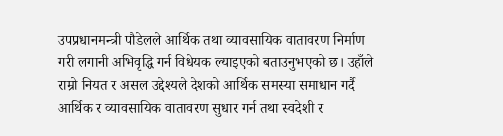उपप्रधानमन्त्री पौडेलले आर्थिक तथा व्यावसायिक वातावरण निर्माण गरी लगानी अभिवृद्धि गर्न विधेयक ल्याइएको बताउनुभएको छ। उहाँले राम्रो नियत र असल उद्देश्यले देशको आर्थिक समस्या समाधान गर्दै आर्थिक र व्यावसायिक वातावरण सुधार गर्न तथा स्वदेशी र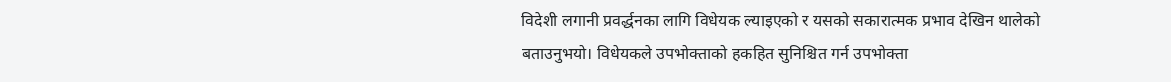विदेशी लगानी प्रवर्द्धनका लागि विधेयक ल्याइएको र यसको सकारात्मक प्रभाव देखिन थालेको बताउनुभयो। विधेयकले उपभोक्ताको हकहित सुनिश्चित गर्न उपभोक्ता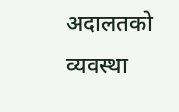अदालतको व्यवस्था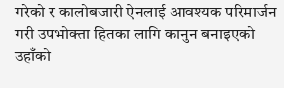गरेको र कालोबजारी ऐनलाई आवश्यक परिमार्जन गरी उपभोक्ता हितका लागि कानुन बनाइएको उहाँको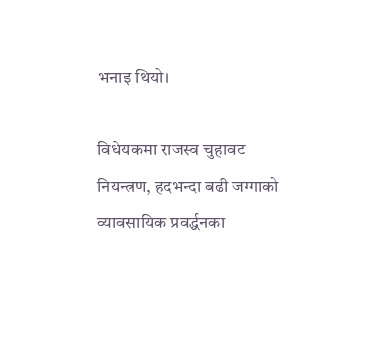भनाइ थियो।

विधेयकमा राजस्व चुहावट नियन्त्रण, हदभन्दा बढी जग्गाको व्यावसायिक प्रवर्द्धनका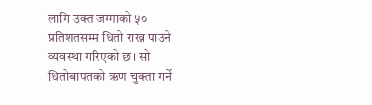लागि उक्त जग्गाको ५० प्रतिशतसम्म धितो राख्न पाउने व्यवस्था गरिएको छ। सो धितोबापतको ऋण चुक्ता गर्ने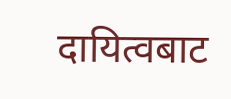दायित्वबाट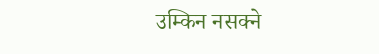उम्किन नसक्ने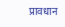प्रावधान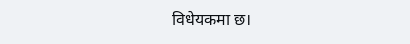विधेयकमा छ।